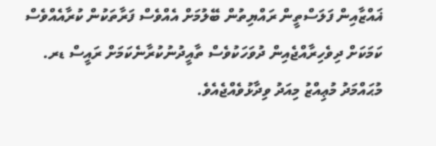ޣައްޒާއިން ފަލަސްތީން ރައްޔިތުން ބޭލުމަށް އެއްވެސް ފަރާތަކުން ކުރާއެއްވެސް ކަމަކަށް ދިވެހިރާއްޖެއިން ދުވަހަކުވެސް ތާއީދުނުކުރާނެކަމަށް ރައީސް ޑރ. މުޙައްމަދު މުޢިއްޒު މިއަދު ވިދާޅުވެއްޖެއެވެ.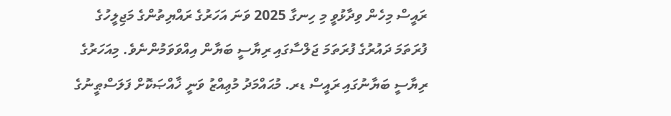ރައީސް މިހެން ވިދާޅުވީ މި ހިނގާ 2025 ވަނަ އަހަރުގެ ރައްޔިތުންގެ މަޖިލީހުގެ ފުރަތަމަ ދައުރުގެ ފުރަތަމަ ޖަލްސާގައި ރިޔާސީ ބަޔާން އިއްވަވަމުންނެވެ. މިއަހަރުގެ ރިޔާސީ ބަޔާނުގައި ރައީސް ޑރ. މުޙައްމަދު މުޢިއްޒު ވަނީ ޚާއްޞަކޮށް ފަލަސްޠީނުގެ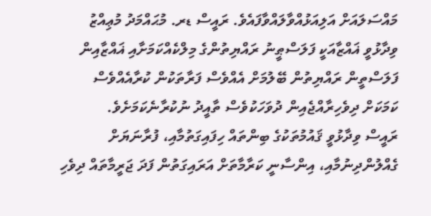މައްސަލައަށް އަލިއަޅުއްވާލައްވާފައެވެ. ރައީސް ޑރ. މުޙައްމަދު މުޢިއްޒު ވިދާޅުވީ ޣައްޒާއަކީ ފަލަސްޠީނު ރައްޔިތުންގެ މިލްކެއްކަމަށާއި ޣައްޒާއިން ފަލަސްތީން ރައްޔިތުން ބޭލުމަށް އެއްވެސް ފަރާތަކުން ކުރާއެއްވެސް ކަމަކަށް ދިވެހިރާއްޖެއިން ދުވަހަކުވެސް ތާއީދު ނުކުރާނެކަމަށެވެ.
ރައީސް ވިދާޅުވީ ޤައުމުތަކުގެ ބިންތައް ހިފައިގަތުމާއި، ފުރާނަޔަށް ގެއްލުންދިނުމާއި، އިންސާނީ ކަރާމާތަށް އަރައިގަތުން ފަދަ ޖަރީމާތައް ދިވެހި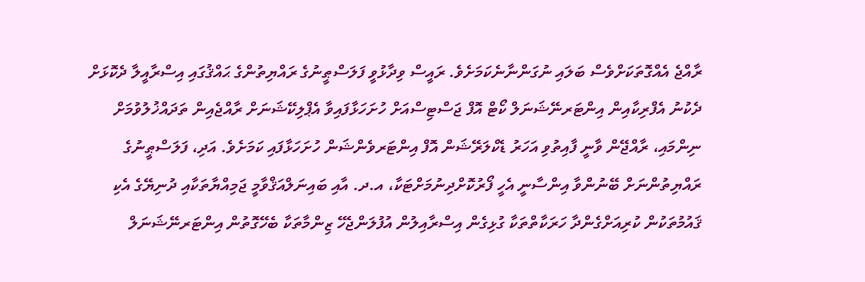ރާއްޖެ އެއްގޮތަކަށްވެސް ބަލައި ނުގަންނާނެކަމަށެވެ. ރައީސް ވިދާޅުވީ ފަލަސްޠީނުގެ ރައްޔިތުންގެ ޙައްޤުގައި އިސްރާއީލާ ދެކޮޅަށް ދެކުނު އެފްރިކާއިން އިންޓަރނޭޝަނަލް ކޯޓް އޮފް ޖަސްޓިސްއަށް ހުށަހަޅާފައިވާ އެޕްލިކޭޝަނަށް ރާއްޖެއިން ތަދައްޚުލުވުމަށް ނިންމައި، ރާއްޖޭން ވާނީ ފާއިތުވި އަހަރު ޑެކްލަރޭޝަން އޮފް އިންޓަރވެންޝަން ހުށަހަޅާފައި ކަމަށެވެ. އަދި، ފަލަސްޠީނުގެ ރައްޔިތުންނަށް ބޭނުންވާ އިންސާނީ އެހީ ފޯރުކޮށްދިނުމަށްޓަކާ، އ.ދ. އާއި ބައިނަލްއަޤްވާމީ ޖަމިއްޔާތަކާއި ދުނިޔޭގެ އެކި ޤައުމުތަކުން ކުރިއަށްގެންދާ ހަރަކާތްތަކާ ގުޅިގެން އިސްރާއިލުން އުފުލަންޖެހޭ ޒިންމާތަކާ ބެހޭގޮތުން އިންޓަރނޭޝަނަލް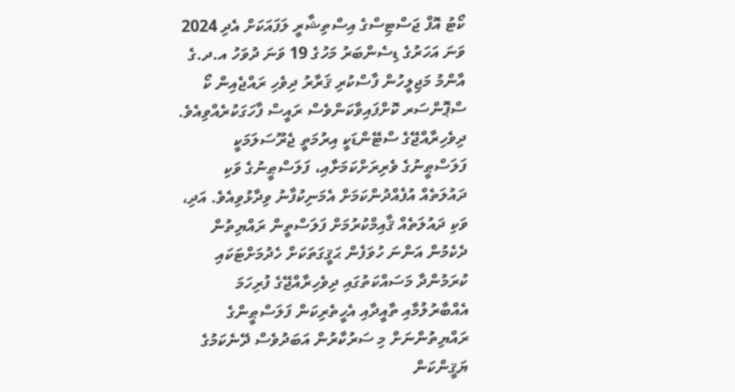ކޯޓު އޮފް ޖަސްޓިސްގެ އިސްތިޝާރީ ލަފައަކަށް އެދި 2024 ވަނަ އަހަރުގެ ޑިސެންބަރު މަހުގެ 19 ވަނަ ދުވަހު އ.ދ.ގެ އާންމު މަޖިލީހުން ފާސްކުރި ޤަރާރު ދިވެހި ރައްޖެއިން ކޯ ސްޕޮންސަރ ކޮށްފައިވާކަންވެސް ރައީސް ފާހަގަކުރެއްވިއެވެ.
ދިވެހިރާއްޖޭގެ ސްޓޭންޑަކީ އިރުމަތީ ޖެރޫސަލަމަކީ ފަލަސްޠީނުގެ ވެރިރަށްކަމަށާއި، ފަލަސްޠީނުގެ ވަކި ދައުލަތެއް އުފެއްދުންކަމަށް އެމަނިކުފާނު ވިދާޅުވިއެވެ. އަދި، ވަކި ދައުލަތެއް ޤާއިމްކުރުމަށް ފަލަސްތީން ރައްޔިތުން ދެކެމުން އަންނަ ހުވަފެން ޙަޤީގަތަކަށް ހެދުމަށްޓަކައި ކުރަމުންދާ މަސައްކަތުގައި ދިވެހިރާއްޖޭގެ ފުރިހަމަ އެއްބާރުލުމާއި ތާއީދާއި އެހީތެރިކަން ފަލަސްޠީންގެ ރައްޔިތުންނަށް މި ސަރުކާރުން އަބަދުވެސް ދޭނެކަމުގެ ޔަޤީންކަން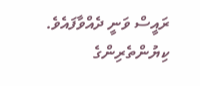ރައީސް ވަނީ ދެއްވާފައެވެ.
ކިޔުންތެރިންގެ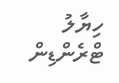ހިޔާލު
ޓްރެންޑިން